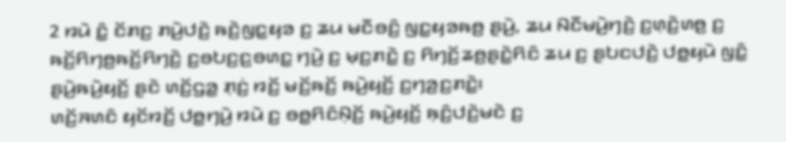2 ꤙꤣꤧ ꤢꤨ꤭ ꤢꤩꤊꤢ꤬ ꤊꤣꤧ꤬ꤓꤢꤧ꤬ ꤒꤢꤧ꤬ꤜꤢ꤭ꤟꤤ ꤢ꤬ ꤘꤣ ꤗꤢꤪꤋꤢꤨ꤬ ꤜꤢ꤭ꤟꤤꤒꤥ꤬ ꤔꤣꤧ꤬, ꤘꤣ ꤡꤢꤪꤗꤣꤧ꤬ꤚꤢꤧ꤬ ꤢ꤬ꤛ꤫ꤢꤧ꤬ꤛꤥ꤬ ꤢ꤬ ꤒꤢꤩ꤬ꤖꤚꤥ꤬ꤒꤢꤩ꤬ꤖꤚꤢꤧ꤬ ꤢ꤬ꤋꤝꤢ꤬ꤢ꤬ꤋꤛꤢ꤭ ꤚꤣꤧ꤬ ꤢ꤬ ꤗ꤫ꤢ꤬ꤊꤢꤧ꤭ ꤢ꤬ ꤖꤚꤢꤩ꤬ꤘꤥ꤬ꤔꤢꤧ꤭ꤖꤢꤨ ꤘꤣ ꤢ꤬ ꤔꤝꤢꤓꤢꤧ꤬ ꤓꤥ꤭ꤟꤣꤧ ꤜꤢꤨ꤭ ꤔꤣꤧ꤬ꤒꤣꤧ꤬ꤟꤢꤩ꤬ ꤔꤢꤧ ꤛꤢꤩ꤬ꤞꤤ꤭ ꤊ꤫ꤢꤦ꤬ ꤙꤢꤩ꤬ ꤗꤢꤩ꤬ꤒꤢꤩ꤬ ꤒꤣꤧ꤬ꤟꤢꤩ꤬ ꤢ꤬ꤚꤤ꤬ꤢ꤬ꤊꤢꤧ꤭꤯
ꤛꤢꤩ꤬ꤏꤛꤢꤨ ꤟꤢꤩꤙꤢꤩ꤬ ꤓꤥ꤭ꤚꤣꤧ꤬ ꤙꤣꤧ ꤢ꤬ ꤋꤥ꤭ꤖꤢꤨꤡ꤫ꤢꤩ꤬ ꤒꤣꤧ꤬ꤟꤢꤩ꤬ ꤒ꤫ꤢꤨ꤬ꤓꤢꤧ꤬ꤗꤢꤧ ꤢ꤬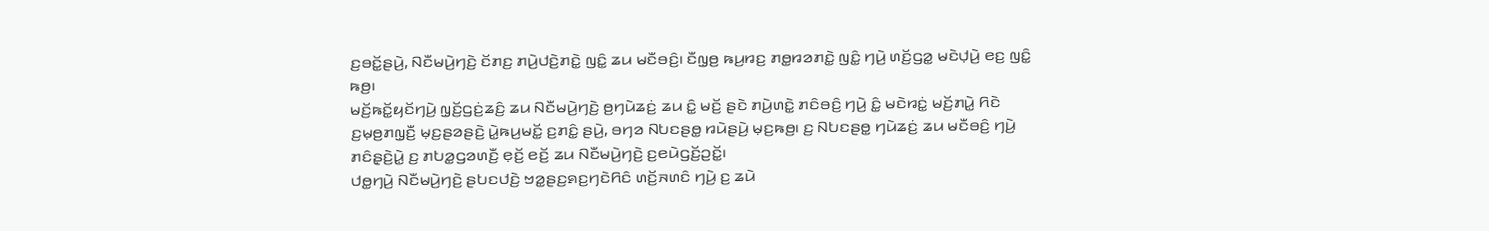ꤢ꤬ꤋꤢꤩ꤭ꤔꤣꤧ꤬, ꤡꤢꤪꤗꤣꤧ꤬ꤚꤢꤧ꤬ ꤢꤩꤊꤢ꤬ ꤊꤣꤧ꤬ꤓꤢꤧ꤬ꤊꤢꤧ꤭ ꤜꤢꤨ꤭ ꤘꤣ ꤗꤢꤪꤋꤢꤨ꤬꤯ ꤢꤪꤜ꤫ꤥ꤬ ꤒꤣ꤬ꤙꤢ꤬ ꤊꤥ꤭ꤙꤤꤊꤢꤧ꤭ ꤜꤢꤨ꤭ ꤚꤣꤧ꤬ ꤛꤢꤩ꤬ꤞꤤ꤭ ꤗꤢꤧꤓ꤫ꤣꤧ꤬ ꤕꤢ꤬ ꤜꤢꤨ꤭ ꤒꤥ꤬꤯
ꤗꤢꤩ꤬ꤒꤢꤩ꤭ꤟꤢꤩꤚꤣꤧ꤬ ꤜ꤫ꤢꤩ꤬ꤞꤢꤦ꤬ꤘꤢꤨ꤬ ꤘꤣ ꤡꤢꤪꤗꤣꤧ꤬ꤚꤢꤧ꤬ ꤥ꤬ꤚꤣꤧꤘꤢꤦ꤬ ꤘꤣ ꤢꤨ꤭ ꤗꤢꤩ꤬ ꤔꤢꤧ ꤊꤣꤧ꤬ꤛꤢꤧ꤭ ꤊꤢꤨꤋꤢꤨ꤬ ꤚꤣꤧ꤬ ꤢꤨ꤭ ꤗꤢꤧꤙꤢꤦ꤭ ꤗꤢꤩ꤬ꤊꤣꤧ꤭ ꤖꤢꤧ ꤢ꤬ꤗ꤫ꤥ꤬ꤊꤜ꤫ꤢꤪ꤬ ꤗ꤫ꤢ꤬ꤔꤤꤔꤢꤧ꤬ ꤣꤧ꤭ꤒꤣ꤬ꤗꤢꤩ꤭ ꤢ꤬ꤊꤢꤨ꤭ ꤔꤣꤧ꤬, ꤋꤚꤤ ꤡꤝꤢꤔꤥ꤭ ꤙꤣꤧꤔꤣꤧ꤬ ꤗ꤫ꤢ꤬ꤒꤥ꤬꤯ ꤢ꤬ ꤡꤝꤢꤔꤥ꤭ ꤚꤣꤧꤘꤢꤦ꤬ ꤘꤣ ꤗꤢꤪꤋꤢꤨ꤬ ꤚꤣꤧ꤬ ꤊꤢꤨꤔ꤫ꤢꤧ꤬ꤣꤧ꤭ ꤢ꤬ ꤊꤝꤤ꤭ꤞꤤꤛꤢꤪ꤬ ꤕ꤫ꤢꤩ꤬ ꤕꤢꤩ꤬ ꤘꤣ ꤡꤢꤪꤗꤣꤧ꤬ꤚꤢꤧ꤬ ꤢ꤬ꤕꤣꤧꤞꤢꤩ꤬ꤑꤢꤩ꤭꤯
ꤓꤥ꤭ꤚꤣꤧ꤬ ꤡꤢꤪꤗꤣꤧ꤬ꤚꤢꤧ꤬ ꤔꤝꤢꤓꤢꤧ꤬ ꤠꤤ꤭ꤔꤢ꤬ꤎꤢ꤬ꤚꤢꤧꤖꤢꤨ ꤛꤢꤩ꤬ꤏꤛꤢꤨ ꤚꤣꤧ꤬ ꤢ꤬ ꤘꤣꤧ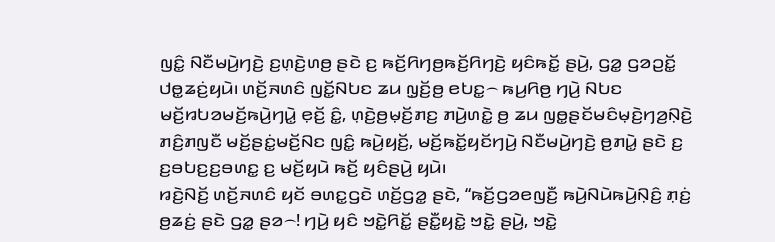ꤜꤢꤨ꤭ ꤡꤢꤪꤗꤣꤧ꤬ꤚꤢꤧ꤬ ꤢ꤬ꤛ꤫ꤢꤧ꤬ꤛꤥ꤬ ꤔꤢꤧ ꤢ꤬ ꤒꤢꤩ꤬ꤖꤚꤥ꤬ꤒꤢꤩ꤬ꤖꤚꤢꤧ꤬ ꤟꤢꤨꤒꤢꤩ꤭ ꤔꤣꤧ꤬, ꤞꤤ꤭ ꤞꤤꤑꤢꤩ꤭ ꤓꤥ꤭ꤘꤢꤦ꤬ꤟꤣꤧ꤯ ꤛꤢꤩ꤬ꤏꤛꤢꤨ ꤜꤢꤩ꤭ꤡꤝꤢ ꤘꤣ ꤜ꤫ꤢꤩ꤬ꤥ꤬ ꤕꤝꤢ꤭꤮ ꤒꤣ꤬ꤖꤥ꤬ ꤚꤣꤧ꤬ ꤡꤝꤢ ꤗꤢꤩ꤬ꤙꤝꤤꤗꤢꤩ꤬ꤒꤣꤧ꤬ꤚꤣꤧ꤭ ꤕ꤫ꤢꤩ꤬ ꤢꤨ꤭, ꤛ꤫ꤢꤧ꤬ꤥ꤬ꤗ꤫ꤢꤩ꤬ꤊꤢ꤬ ꤊꤣꤧ꤬ꤛꤢꤧ꤭ ꤥ꤬ ꤘꤣ ꤜꤥ꤭ꤔꤢꤩꤗꤢꤨꤗ꤫ꤢꤧ꤬ꤚꤤ꤬ꤡ꤫ꤢꤧ꤬ ꤊꤢꤨ꤬ꤊꤜꤢꤪ ꤗꤢꤩ꤬ꤔꤢꤦ꤭ꤗꤢꤩ꤬ꤡꤢ ꤜꤢꤨ꤭ ꤒꤣꤧ꤬ꤟꤢꤩ꤬, ꤗꤢꤩ꤬ꤒꤢꤩ꤭ꤟꤢꤩꤚꤣꤧ꤬ ꤡꤢꤪꤗꤣꤧ꤬ꤚꤢꤧ꤬ ꤥ꤬ꤊꤣꤧ꤭ ꤔꤢꤧ ꤢ꤬ ꤢ꤬ꤋꤝꤢ꤬ꤢ꤬ꤋꤛꤢ꤭ ꤢ꤬ ꤗꤢꤩ꤬ꤟꤣꤧ ꤒꤢꤩ꤬ ꤟꤢꤨꤔꤣꤧ꤬ ꤟꤣꤧ꤯
ꤙꤢꤧ꤬ꤡꤢꤩ꤬ ꤛꤢꤩ꤬ꤏꤛꤢꤨ ꤟꤢꤩ ꤋꤛꤢ꤭ꤞꤢꤧ ꤛꤢꤩ꤬ꤞꤤ꤭ ꤔꤢꤧ, “ꤒꤢꤩ꤬ꤞꤤꤕꤜꤢꤪ꤬ ꤒꤣꤧ꤬ꤡꤣꤧꤒꤣꤧ꤬ꤡ꤫ꤢꤨ꤬ ꤊ꤫ꤢꤦ꤬ ꤥ꤬ꤘꤢꤦ꤬ ꤔꤢꤧ ꤞꤤ꤭ ꤔꤤ꤮! ꤚꤣꤧ꤬ ꤟꤢꤨ ꤠꤢꤧ꤭ꤖꤢꤩ꤭ ꤔꤢꤪ꤭ꤟꤢꤧ꤭ ꤠꤢꤧ꤭ ꤔꤣꤧ꤬, ꤠꤢꤧ꤭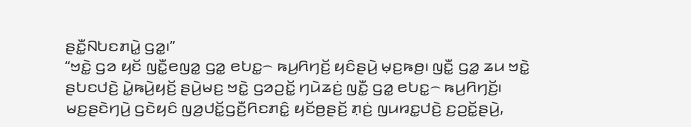ꤔꤢꤪ꤭ꤡꤝꤢꤊꤣꤧ꤭ ꤞꤤ꤭꤯”
“ꤠꤢꤧ꤭ ꤞꤤ ꤟꤢꤩ ꤜꤢꤪ꤭ꤕꤜꤤ꤭ ꤞꤤ꤭ ꤕꤝꤢ꤭꤮ ꤒꤣ꤬ꤖꤚꤢꤩ꤬ ꤟꤢꤨꤔꤣꤧ꤬ ꤗ꤫ꤢ꤬ꤒꤥ꤬꤯ ꤜꤢꤪ꤭ ꤞꤤ꤭ ꤘꤣ ꤠꤢꤧ꤭ ꤔꤝꤢꤓꤢꤧ꤬ ꤣꤧ꤭ꤒꤣꤧ꤬ꤟꤢꤩ꤬ ꤔꤣꤧ꤬ꤗꤢ꤬ ꤠꤢꤧ꤭ ꤞꤤꤑꤢꤩ꤭ ꤚꤣꤧꤘꤢꤦ꤬ ꤜꤢꤪ꤭ ꤞꤤ꤭ ꤕꤝꤢ꤭꤮ ꤒꤣ꤬ꤖꤚꤢꤩ꤬꤯ ꤗꤢ꤬ꤔꤢꤧꤚꤣꤧ꤬ ꤞꤢꤧꤟꤢꤨ ꤜꤤ꤬ꤓꤢꤩ꤭ꤞꤢꤪ꤬ꤖꤢꤊꤢꤨ꤭ ꤟꤢꤩꤥ꤬ꤔꤢꤩ꤬ ꤊ꤫ꤢꤦ꤬ ꤜꤣꤙꤢ꤭ꤓꤢꤧ꤬ ꤢ꤬ꤑꤢꤩ꤭ꤔꤣꤧ꤬,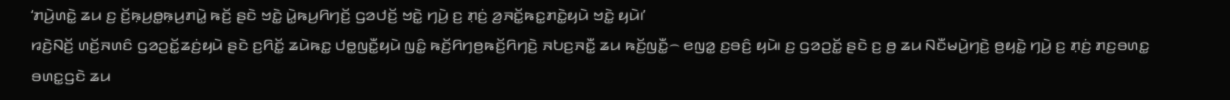‘ꤊꤣꤧ꤬ꤛꤢꤧ꤭ ꤘꤣ ꤢ꤬ ꤢꤩ꤬ꤒ꤫ꤣ꤬ꤥ꤭ꤒ꤫ꤣ꤬ꤊꤣꤧ꤭ ꤒꤢꤩ꤬ ꤔꤢꤧ ꤠꤢꤧ꤭ ꤣꤧ꤭ꤒꤣ꤬ꤖꤚꤢꤩ꤬ ꤞꤤꤓꤢꤩ꤬ ꤠꤢꤧ꤭ ꤚꤣꤧ꤬ ꤢ꤬ ꤊ꤫ꤢꤦ꤬ ꤤ꤬ꤏꤢꤩ꤭ꤒꤢ꤭ꤊꤢꤧ꤭ꤟꤣꤧ ꤠꤢꤧ꤭ ꤟꤣꤧ꤯’
ꤙꤢꤧ꤬ꤡꤢꤩ꤬ ꤛꤢꤩ꤬ꤏꤛꤢꤨ ꤞꤤꤑꤢꤩ꤭ꤘꤢꤦ꤬ꤟꤣꤧ ꤔꤢꤧ ꤢ꤬ꤖꤢꤩ꤭ ꤘꤣꤧꤒꤢ꤭ ꤓꤥ꤭ꤜꤢꤪ꤭ꤟꤣꤧ ꤜꤢꤨ꤭ ꤒꤢꤩ꤬ꤖꤚꤥ꤬ꤒꤢꤩ꤬ꤖꤚꤢꤧ꤬ ꤏꤝꤢ꤬ꤏꤢꤪ꤭ ꤘꤣ ꤒꤢꤩ꤬ꤜꤢꤪ꤭꤮ ꤕꤜꤤ꤭ ꤢ꤬ꤋꤢꤨ꤬ ꤟꤣꤧ꤯ ꤢ꤬ ꤞꤤꤑꤢꤩ꤭ ꤔꤢꤧ ꤢ꤬ ꤥ꤬ ꤘꤣ ꤡꤢꤪꤗꤣꤧ꤬ꤚꤢꤧ꤬ ꤥ꤬ꤟꤢꤧ꤭ ꤚꤣꤧ꤬ ꤢ꤬ ꤊ꤫ꤢꤦ꤬ ꤊꤢ꤬ꤋꤛꤢ꤭ ꤋꤛꤢ꤭ꤞꤢꤧ ꤘꤣ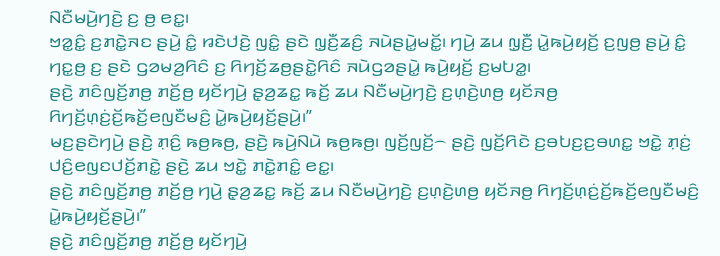ꤡꤢꤪꤗꤣꤧ꤬ꤚꤢꤧ꤬ ꤢ꤬ ꤥ꤬ ꤕꤢ꤭꤯
ꤠꤤ꤭ꤢꤨ꤭ ꤢ꤬ꤊꤢꤧ꤭ꤏꤢ ꤔꤣꤧ꤬ ꤢꤨ꤭ ꤙꤢꤧꤓꤢꤧ꤬ ꤜꤢꤨ꤭ ꤔꤢꤧ ꤜ꤫ꤢꤪ꤬ꤘꤢꤨ꤬ ꤏꤣꤧꤔꤣꤧ꤭ꤗꤢꤩ꤭꤯ ꤚꤣꤧ꤬ ꤘꤣ ꤜ꤫ꤢꤪ꤬ ꤣꤧ꤭ꤒꤣꤧ꤬ꤟꤢꤩ꤬ ꤢ꤬ꤜꤥ꤬ ꤔꤣꤧ꤬ ꤢꤨ꤭ ꤚꤢ꤭ꤥ꤬ ꤢ꤬ ꤔꤢꤧ ꤞꤤꤗꤤ꤬ꤖꤢꤨ ꤢ꤬ ꤖꤚꤢꤩ꤬ꤘꤥ꤬ꤔꤢꤧ꤭ꤖꤢꤨ ꤏꤣꤧꤞꤤꤔꤣꤧ꤭ ꤒꤣꤧ꤬ꤟꤢꤩ꤬ ꤢ꤬ꤗꤝꤤ꤭꤯
ꤔꤢꤧ꤬ ꤊꤢꤨꤜꤢꤩ꤬ꤊꤥ꤬ ꤊꤢꤩ꤬ꤥ꤬ ꤟꤢꤩꤚꤣꤧ꤬ ꤔ꤫ꤤ꤬ꤘꤢ꤭ ꤒꤢꤩ꤬ ꤘꤣ ꤡꤢꤪꤗꤣꤧ꤬ꤚꤢꤧ꤬ ꤢ꤬ꤛ꤫ꤢꤧ꤬ꤛꤥ꤬ ꤟꤢꤩꤏꤥ꤬ ꤖꤚꤢꤩ꤬ꤛ꤫ꤢꤦ꤬ꤢꤩ꤬ꤒꤢꤩ꤬ꤕꤜꤢꤪꤗꤢꤨ꤬ ꤣꤧ꤭ꤒꤣꤧ꤬ꤟꤢꤩ꤬ꤔꤣꤧ꤬꤯”
ꤗꤢ꤬ꤔꤢꤧꤚꤣꤧ꤬ ꤔꤢꤧ꤬ ꤊ꤫ꤢꤨ꤬ ꤒꤥ꤬ꤒꤥ꤬, ꤔꤢꤧ꤬ ꤒꤣꤧ꤬ꤡꤣꤧ ꤒꤥ꤬ꤒꤥ꤬꤯ ꤜꤢꤩ꤬ꤜꤢꤩ꤬꤮ ꤔꤢꤧ꤬ ꤜꤢꤩ꤬ꤖꤢꤧ ꤢ꤬ꤋꤝꤢ꤬ꤢ꤬ꤋꤛꤢ꤭ ꤠꤢꤧ꤭ ꤊ꤫ꤢꤦ꤬ ꤓꤢꤨ꤬ꤕꤜꤢꤓꤢꤩ꤬ꤊꤢꤧ꤭ ꤔꤢꤧ꤬ ꤘꤣ ꤠꤢꤧ꤭ ꤊꤢꤧ꤭ꤊꤢꤨ꤭ ꤕꤢ꤭꤯
ꤔꤢꤧ꤬ ꤊꤢꤨꤜꤢꤩ꤬ꤊꤥ꤬ ꤊꤢꤩ꤬ꤥ꤬ ꤚꤣꤧ꤬ ꤔ꤫ꤤ꤬ꤘꤢ꤭ ꤒꤢꤩ꤬ ꤘꤣ ꤡꤢꤪꤗꤣꤧ꤬ꤚꤢꤧ꤬ ꤢ꤬ꤛ꤫ꤢꤧ꤬ꤛꤥ꤬ ꤟꤢꤩꤏꤥ꤬ ꤖꤚꤢꤩ꤬ꤛ꤫ꤢꤦ꤬ꤢꤩ꤬ꤒꤢꤩ꤬ꤕꤜꤢꤪꤗꤢꤨ꤬ ꤣꤧ꤭ꤒꤣꤧ꤬ꤟꤢꤩ꤬ꤔꤣꤧ꤬꤯”
ꤔꤢꤧ꤬ ꤊꤢꤨꤜꤢꤩ꤬ꤊꤥ꤬ ꤊꤢꤩ꤬ꤥ꤬ ꤟꤢꤩꤚꤣꤧ꤬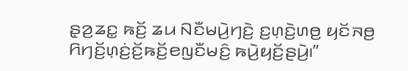ꤔ꤫ꤤ꤬ꤘꤢ꤭ ꤒꤢꤩ꤬ ꤘꤣ ꤡꤢꤪꤗꤣꤧ꤬ꤚꤢꤧ꤬ ꤢ꤬ꤛ꤫ꤢꤧ꤬ꤛꤥ꤬ ꤟꤢꤩꤏꤥ꤬ ꤖꤚꤢꤩ꤬ꤛ꤫ꤢꤦ꤬ꤢꤩ꤬ꤒꤢꤩ꤬ꤕꤜꤢꤪꤗꤢꤨ꤬ ꤒꤣꤧ꤬ꤟꤢꤩ꤬ꤔꤣꤧ꤬꤯”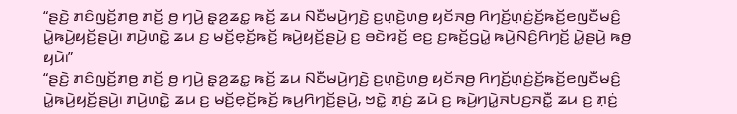“ꤔꤢꤧ꤬ ꤊꤢꤨꤜꤢꤩ꤬ꤊꤥ꤬ ꤊꤢꤩ꤬ ꤥ꤬ ꤚꤣꤧ꤬ ꤔ꤫ꤤ꤬ꤘꤢ꤭ ꤒꤢꤩ꤬ ꤘꤣ ꤡꤢꤪꤗꤣꤧ꤬ꤚꤢꤧ꤬ ꤢ꤬ꤛ꤫ꤢꤧ꤬ꤛꤥ꤬ ꤟꤢꤩꤏꤥ꤬ ꤖꤚꤢꤩ꤬ꤛ꤫ꤢꤦ꤬ꤢꤩ꤬ꤒꤢꤩ꤬ꤕꤜꤢꤪꤗꤢꤨ꤬ ꤣꤧ꤭ꤒꤣꤧ꤬ꤟꤢꤩ꤬ꤔꤣꤧ꤬꤯ ꤊꤣꤧ꤬ꤛꤢꤧ꤭ ꤘꤣ ꤢ꤬ ꤗꤢꤩ꤬ꤕ꤫ꤢꤩ꤬ꤒꤢꤩ꤬ ꤒꤣꤧ꤬ꤟꤢꤩ꤬ꤔꤣꤧ꤬ ꤢ꤬ ꤋꤢꤧꤙꤢꤩ꤬ ꤕꤢ꤬ ꤢ꤬ꤒꤢꤩ꤬ꤞꤣꤧ꤭ ꤒꤣꤧ꤬ꤡꤢꤨ꤬ꤖꤚꤢꤩ꤬ ꤣꤧ꤭ꤔꤣꤧ꤬ ꤒꤥ꤬ ꤟꤣꤧ꤯”
“ꤔꤢꤧ꤬ ꤊꤢꤨꤜꤢꤩ꤬ꤊꤥ꤬ ꤊꤢꤩ꤬ ꤥ꤬ ꤚꤣꤧ꤬ ꤔ꤫ꤤ꤬ꤘꤢ꤭ ꤒꤢꤩ꤬ ꤘꤣ ꤡꤢꤪꤗꤣꤧ꤬ꤚꤢꤧ꤬ ꤢ꤬ꤛ꤫ꤢꤧ꤬ꤛꤥ꤬ ꤟꤢꤩꤏꤥ꤬ ꤖꤚꤢꤩ꤬ꤛ꤫ꤢꤦ꤬ꤢꤩ꤬ꤒꤢꤩ꤬ꤕꤜꤢꤪꤗꤢꤨ꤬ ꤣꤧ꤭ꤒꤣꤧ꤬ꤟꤢꤩ꤬ꤔꤣꤧ꤬꤯ ꤊꤣꤧ꤬ꤛꤢꤧ꤭ ꤘꤣ ꤢ꤬ ꤗꤢꤩ꤬ꤕ꤫ꤢꤩ꤬ꤒꤢꤩ꤬ ꤒꤣ꤬ꤖꤚꤢꤩ꤬ꤔꤣꤧ꤬, ꤠꤢꤧ꤭ ꤊ꤫ꤢꤦ꤬ ꤘꤣꤧ ꤢ꤬ ꤒꤣꤧ꤬ꤚꤣꤧ꤭ꤏꤝꤢ꤬ꤏꤢꤪ꤭ ꤘꤣ ꤢ꤬ ꤊ꤫ꤢꤦ꤬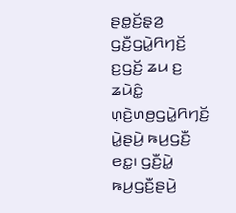ꤔꤥ꤭ꤢꤩ꤬ꤔ꤫ꤤ꤬ ꤞꤢꤪ꤬ꤞꤣꤧ꤭ꤖꤚꤢꤩ꤬ ꤢ꤬ꤞꤢꤩ꤬ ꤘꤣ ꤢ꤬ ꤘꤣꤧꤢꤨ꤭ ꤛ꤫ꤢꤧ꤬ꤛꤥ꤬ꤞꤣꤧ꤭ꤖꤚꤢꤩ꤬ ꤣꤧ꤭ꤔꤣꤧ꤬ ꤒꤣ꤬ꤞꤢꤪ꤬ ꤕꤢ꤭꤯ ꤞꤢꤪ꤬ꤣꤧ꤭ ꤒꤣ꤬ꤞꤢꤪ꤬ꤔꤣꤧ꤬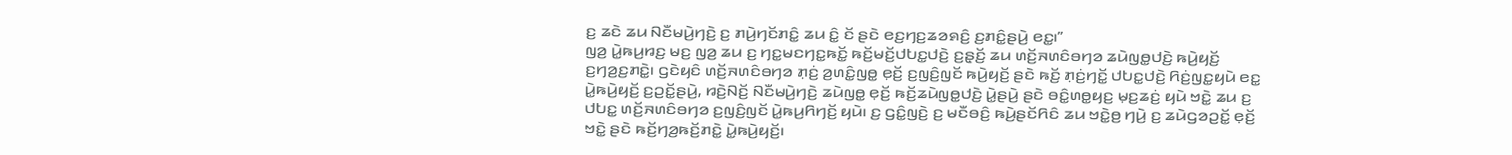ꤢ꤬ ꤘꤢꤧ ꤘꤣ ꤡꤢꤪꤗꤣꤧ꤬ꤚꤢꤧ꤬ ꤢ꤬ ꤊꤣꤧ꤬ꤚꤢꤩꤊꤢꤨ꤭ ꤘꤣ ꤢꤨ꤭ ꤢꤩ ꤔꤢꤧ ꤕꤢ꤬ꤚꤢ꤬ꤘꤤꤎꤢꤨ꤬ ꤢ꤬ꤊꤢꤨ꤭ꤔꤣꤧ꤬ ꤕꤢ꤭꤯”
ꤜꤤ꤬ ꤣꤧ꤭ꤒꤣ꤬ꤙꤢ꤬ ꤗꤢ꤬ ꤜꤤ꤬ ꤘꤣ ꤢ꤬ ꤚꤢ꤭ꤗꤢꤚꤢ꤭ꤒꤢꤩ꤭ ꤒꤢꤩ꤬ꤗꤢꤩ꤬ꤓꤝꤢ꤭ꤓꤢꤧ꤬ ꤢ꤬ꤔ꤫ꤢꤩ꤬ ꤘꤣ ꤛꤢꤩ꤬ꤏꤛꤢꤨꤋꤚꤤ ꤘꤣꤧꤜꤥ꤭ꤓꤢꤧ꤬ ꤒꤣꤧ꤬ꤟꤢꤩ꤬ ꤢ꤬ꤚꤤ꤬ꤢ꤬ꤊꤢꤧ꤭꤯ ꤞꤢꤧꤟꤢꤨ ꤛꤢꤩ꤬ꤏꤛꤢꤨꤋꤚꤤ ꤊ꤫ꤢꤦ꤬ ꤤ꤬ꤛꤢꤨ꤭ꤜꤥ꤭ ꤕ꤫ꤢꤩ꤬ ꤢ꤬ꤜꤢꤨ꤬ꤜꤢꤩ ꤒꤣꤧ꤬ꤟꤢꤩ꤬ ꤔꤢꤧ ꤒꤢꤩ꤬ ꤊ꤫ꤢꤦ꤬ꤚꤢꤩ꤭ ꤓꤝꤢ꤭ꤓꤢꤧ꤬ ꤖꤢꤦ꤬ꤜꤢ꤭ꤟꤣꤧ ꤕꤢ꤭ ꤣꤧ꤭ꤒꤣꤧ꤬ꤟꤢꤩ꤬ ꤢ꤬ꤑꤢꤩ꤭ꤔꤣꤧ꤬, ꤙꤢꤧ꤬ꤡꤢꤩ꤬ ꤡꤢꤪꤗꤣꤧ꤬ꤚꤢꤧ꤬ ꤘꤣꤧꤜꤥ꤭ ꤕ꤫ꤢꤩ꤬ ꤒꤢꤩ꤬ꤘꤣꤧꤜꤥ꤭ꤓꤢꤧ꤬ ꤣꤧ꤭ꤔꤣꤧ꤬ ꤔꤢꤧ ꤋꤢꤨ꤭ꤛꤥ꤭ꤟꤢ꤬ ꤗ꤫ꤢ꤬ꤘꤢꤦ꤬ ꤟꤣꤧ ꤠꤢꤧ꤭ ꤘꤣ ꤢ꤬ ꤓꤝꤢ꤭ ꤛꤢꤩ꤬ꤏꤛꤢꤨꤋꤚꤤ ꤢ꤬ꤜꤢꤨ꤬ꤜꤢꤩ ꤣꤧ꤭ꤒꤣ꤬ꤖꤚꤢꤩ꤬ ꤟꤣꤧ꤯ ꤢ꤬ ꤞꤢꤨ꤭ꤜꤢꤧ꤬ ꤢ꤬ ꤗꤢꤪꤋꤢꤨ꤬ ꤒꤣꤧ꤬ꤔꤢꤩꤖꤢꤨ ꤘꤣ ꤠꤢꤧ꤭ꤥ꤬ ꤚꤣꤧ꤬ ꤢ꤬ ꤘꤣꤧꤞꤤꤑꤢꤩ꤭ ꤕ꤫ꤢꤩ꤬ ꤠꤢꤧ꤭ ꤔꤢꤧ ꤒꤢꤩ꤬ꤚꤤ꤬ꤒꤢꤩ꤬ꤊꤢꤧ꤭ ꤣꤧ꤭ꤒꤣꤧ꤬ꤟꤢꤩ꤬꤯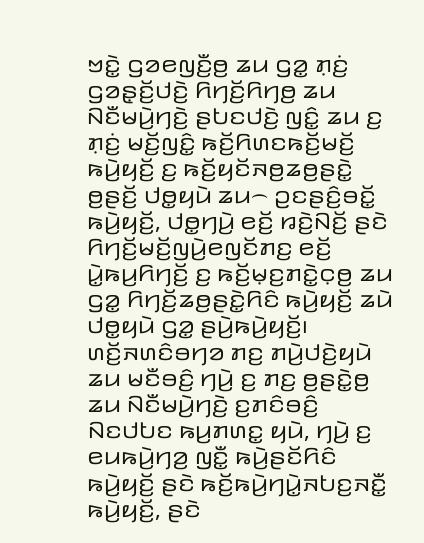ꤠꤢꤧ꤭ ꤞꤤꤕꤜꤢꤪ꤬ꤥ꤬ ꤘꤣ ꤞꤤ꤭ ꤊ꤫ꤢꤦ꤬ ꤞꤤꤔ꤫ꤢꤩ꤬ꤓꤢꤧ꤬ ꤖꤚꤢꤩ꤬ꤖꤚꤥ꤬ ꤘꤣ ꤡꤢꤪꤗꤣꤧ꤬ꤚꤢꤧ꤬ ꤔꤝꤢꤓꤢꤧ꤬ ꤜꤢꤨ꤭ ꤘꤣ ꤢ꤬ ꤊ꤫ꤢꤦ꤬ ꤗꤢꤩ꤬ꤜꤢꤨ꤭ ꤒꤢꤩ꤬ꤖꤛꤢꤒꤢꤩ꤬ꤗꤢꤩ꤬ ꤒꤣꤧ꤬ꤟꤢꤩ꤬ ꤢ꤬ ꤒꤢꤩ꤬ꤟꤢꤩꤏꤥ꤬ꤘꤥ꤬ꤔꤢꤧ꤭ ꤥ꤬ꤔꤢꤩ꤬ ꤓꤥ꤭ꤟꤣꤧ ꤘꤣ꤮ ꤑꤢꤔꤢꤨ꤬ꤋꤢꤩ꤭ ꤒꤣꤧ꤬ꤟꤢꤩ꤬, ꤓꤥ꤭ꤚꤣꤧ꤬ ꤕꤢꤩ꤬ ꤙꤢꤧ꤬ꤡꤢꤩ꤬ ꤔꤢꤧ ꤖꤚꤢꤩ꤬ꤗꤢꤩ꤬ꤜꤣꤧ꤬ꤕꤜꤢꤩꤊꤢ꤬ ꤕꤢꤩ꤬ ꤣꤧ꤭ꤒꤣ꤬ꤖꤚꤢꤩ꤬ ꤢ꤬ ꤒꤢꤩ꤬ꤗ꤫ꤢ꤬ꤊꤢꤧ꤭ꤍ꤫ꤥ꤬ ꤘꤣ ꤞꤤ꤭ ꤖꤚꤢꤩ꤬ꤘꤥ꤬ꤔꤢꤧ꤭ꤖꤢꤨ ꤒꤣꤧ꤬ꤟꤢꤩ꤬ ꤘꤣꤧ ꤓꤥ꤭ꤟꤣꤧ ꤞꤤ꤭ ꤔꤣꤧ꤬ꤒꤣꤧ꤬ꤟꤢꤩ꤬꤯
ꤛꤢꤩ꤬ꤏꤛꤢꤨꤋꤚꤤ ꤊꤢ꤬ ꤊꤣꤧ꤬ꤓꤢꤧ꤬ꤟꤣꤧ ꤘꤣ ꤗꤢꤪꤋꤢꤨ꤬ ꤚꤣꤧ꤬ ꤢ꤬ ꤊꤢ꤬ ꤥ꤬ꤔꤢꤧ꤭ꤥ꤬ ꤘꤣ ꤡꤢꤪꤗꤣꤧ꤬ꤚꤢꤧ꤬ ꤢ꤬ꤊꤢꤨꤋꤢꤨ꤬ ꤡꤢꤓꤝꤢ ꤒꤣ꤬ꤊꤛꤢ꤭ ꤟꤣꤧ, ꤚꤣꤧ꤬ ꤢ꤬ ꤕꤣꤒꤣꤧ꤬ꤚꤤ꤬ ꤜꤢꤪ꤭ ꤒꤣꤧ꤬ꤔꤢꤩꤖꤢꤨ ꤒꤣꤧ꤬ꤟꤢꤩ꤬ ꤔꤢꤧ ꤒꤢꤩ꤬ꤒꤣꤧ꤬ꤚꤣꤧ꤭ꤏꤝꤢ꤬ꤏꤢꤪ꤭ ꤒꤣꤧ꤬ꤟꤢꤩ꤬, ꤔꤢꤧ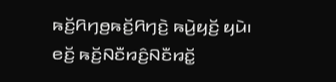ꤒꤢꤩ꤬ꤖꤚꤥ꤬ꤒꤢꤩ꤬ꤖꤚꤢꤧ꤬ ꤒꤣꤧ꤬ꤟꤢꤩ꤬ ꤟꤣꤧ꤯
ꤕꤢꤩ꤬ ꤒꤢꤩ꤬ꤡꤢꤪꤙꤢꤨ꤬ꤡꤢꤪꤙꤢꤩ꤭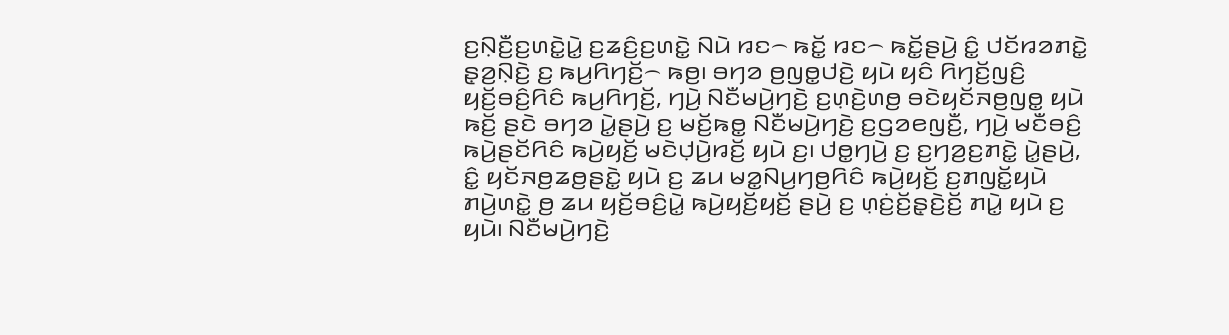ꤢ꤬ꤡ꤫ꤢꤪ꤬ꤢ꤬ꤛꤢꤧ꤭ꤣꤧ꤭ ꤢ꤬ꤘꤢꤨ꤬ꤢ꤬ꤛꤢꤧ꤭ ꤡꤣꤧ ꤙꤢ꤮ ꤒꤢꤩ꤭ ꤙꤢ꤮ ꤒꤢꤩ꤭ꤔꤣꤧ꤬ ꤢꤨ꤭ ꤓꤢꤩꤙꤤꤊꤢꤧ꤭ ꤔ꤫ꤤ꤬ꤡ꤫ꤢꤧ꤬ ꤢ꤬ ꤒꤣ꤬ꤖꤚꤢꤩ꤬꤮ ꤒꤥ꤬꤯ ꤋꤚꤤ ꤥ꤬ꤜꤥ꤭ꤓꤢꤧ꤬ ꤟꤣꤧ ꤟꤢꤨ ꤖꤚꤢꤩ꤬ꤜꤢꤨ꤬ ꤟꤢꤩ꤬ꤋꤢꤨ꤬ꤖꤢꤨ ꤒꤣ꤬ꤖꤚꤢꤩ꤬, ꤚꤣꤧ꤬ ꤡꤢꤪꤗꤣꤧ꤬ꤚꤢꤧ꤬ ꤢ꤬ꤛ꤫ꤢꤧ꤬ꤛꤥ꤬ ꤋꤢꤧꤟꤢꤩꤏꤥ꤬ꤜꤥ꤭ ꤟꤣꤧ ꤒꤢꤩ꤬ ꤔꤢꤧ ꤋꤚꤤ ꤣꤧ꤭ꤔꤣꤧ꤬ ꤢ꤬ ꤗꤢꤩ꤬ꤒꤥ꤭ ꤡꤢꤪꤗꤣꤧ꤬ꤚꤢꤧ꤬ ꤢ꤬ꤞꤤꤕꤜꤢꤪ꤬, ꤚꤣꤧ꤬ ꤗꤢꤪꤋꤢꤨ꤬ ꤒꤣꤧ꤬ꤔꤢꤩꤖꤢꤨ ꤒꤣꤧ꤬ꤟꤢꤩ꤬ ꤗꤢꤧꤓ꤫ꤣꤧ꤬ꤙꤢꤩ꤬ ꤟꤣꤧ ꤢ꤬꤯ ꤓꤥ꤭ꤚꤣꤧ꤬ ꤢ꤬ ꤢ꤬ꤚꤤ꤬ꤢ꤬ꤊꤢꤧ꤭ ꤣꤧ꤭ꤔꤣꤧ꤬, ꤢꤨ꤭ ꤟꤢꤩꤏꤥ꤬ꤘꤥ꤬ꤔꤢꤧ꤭ ꤟꤣꤧ ꤢ꤬ ꤘꤣ ꤗꤤ꤭ꤡꤣ꤬ꤚꤥ꤬ꤖꤢꤨ ꤒꤣꤧ꤬ꤟꤢꤩ꤬ ꤢ꤬ꤊꤜꤢꤩ꤭ꤟꤣꤧ ꤊꤣꤧ꤬ꤛꤢꤧ꤭ ꤥ꤬ ꤘꤣ ꤟꤢꤩ꤬ꤋꤢꤨ꤬ꤣꤧ꤭ ꤒꤣꤧ꤬ꤟꤢꤩ꤬ꤟꤢꤩ꤬ ꤔꤣꤧ꤬ ꤢ꤬ ꤛ꤫ꤢꤦ꤬ꤢꤩ꤬ꤔ꤫ꤢꤧ꤬ꤢꤩ꤬ ꤊꤣꤧ꤭ ꤟꤣꤧ ꤢ꤬ ꤟꤣꤧ꤯ ꤡꤢꤪꤗꤣꤧ꤬ꤚꤢꤧ꤬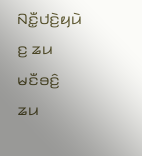ꤡꤢꤪ꤭ꤓꤢꤧ꤬ꤟꤣꤧ ꤢ꤬ ꤘꤣ ꤗꤢꤪꤋꤢꤨ꤬ ꤘꤣ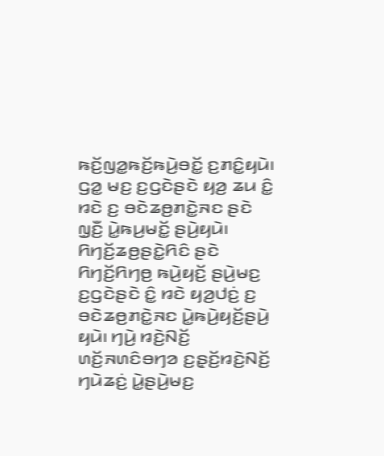ꤒꤢꤩ꤬ꤜꤤ꤭ꤒꤢꤩ꤬ꤒꤣꤧ꤬ꤋꤢꤩ꤭ ꤢ꤬ꤊꤢꤨ꤭ꤟꤣꤧ꤯
ꤞꤤ꤭ ꤗꤢ꤬ ꤢ꤬ꤞꤢꤧꤔꤢꤧ ꤟꤤ꤬ ꤘꤣ ꤢꤨ꤭ ꤙꤢꤧ ꤢ꤬ ꤋꤢꤧꤘꤥ꤬ꤊꤢꤧ꤭ꤏꤢ ꤔꤢꤧ ꤜ꤫ꤢꤪ꤬ ꤣꤧ꤭ꤒꤣ꤬ꤗꤢꤩ꤭ ꤔꤣꤧ꤬ꤟꤣꤧ꤯ ꤖꤚꤢꤩ꤬ꤘꤥ꤬ꤔꤢꤧ꤭ꤖꤢꤨ ꤔꤢꤧ ꤖꤚꤢꤩ꤬ꤖꤚꤥ꤬ ꤒꤣꤧ꤬ꤟꤢꤩ꤬ ꤔꤣꤧ꤬ꤗꤢ꤬ ꤢ꤬ꤞꤢꤧꤔꤢꤧ ꤢꤨ꤭ ꤙꤢꤧ ꤟꤤ꤬ꤓꤢꤦ꤬ ꤢ꤬ ꤋꤢꤧꤘꤥ꤬ꤊꤢꤧ꤭ꤏꤢ ꤣꤧ꤭ꤒꤣꤧ꤬ꤟꤢꤩ꤬ꤔꤣꤧ꤬ ꤟꤣꤧ꤯ ꤚꤣꤧ꤬ ꤙꤢꤧ꤬ꤡꤢꤩ꤬ ꤛꤢꤩ꤬ꤏꤛꤢꤨꤋꤚꤤ ꤢ꤬ꤔ꤫ꤢꤩ꤬ꤙꤢꤧ꤬ꤡꤢꤩ꤬ ꤚꤣꤧꤘꤢꤦ꤬ ꤣꤧ꤭ꤔꤣꤧ꤬ꤗꤢ꤬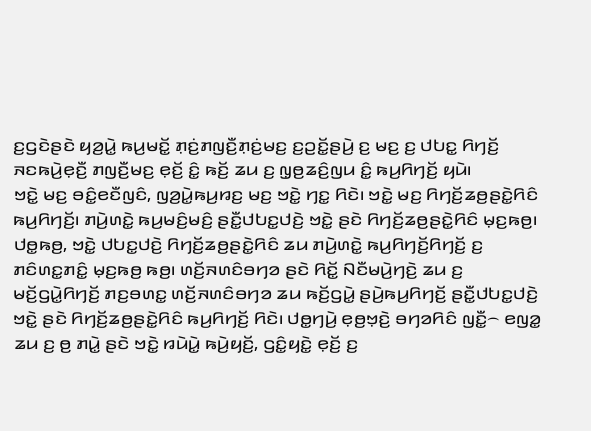ꤢ꤬ꤞꤢꤧꤔꤢꤧ ꤟꤤ꤬ꤣꤧ꤭ ꤒꤣ꤬ꤗꤢꤩ꤭ ꤊ꤫ꤢꤦ꤬ꤊꤜꤢꤪ꤬ꤊ꤫ꤢꤦ꤬ꤗꤢ꤬ ꤢ꤬ꤑꤢꤩ꤭ꤔꤣꤧ꤬ ꤢ꤬ ꤗꤢ꤬ ꤢ꤬ ꤓꤝꤢ꤭ ꤖꤚꤢꤩ꤬ ꤏꤢꤒꤣꤧ꤬ꤕ꤫ꤢꤪ꤬ ꤊꤜꤢꤪ꤬ꤗꤢ꤬ ꤕ꤫ꤢꤩ꤬ ꤢꤨ꤭ ꤒꤢꤩ꤬ ꤘꤣ ꤢ꤬ ꤜ꤫ꤥ꤬ꤘꤢꤨ꤬ꤜꤣ ꤢꤨ꤭ ꤒꤣ꤬ꤖꤚꤢꤩ꤬ ꤟꤣꤧ꤯
ꤠꤢꤧ꤭ ꤗꤢ꤬ ꤋꤢꤨ꤭ꤕꤢꤪꤜꤢꤨ, ꤜꤤ꤬ꤣꤧ꤭ꤒꤣ꤬ꤙꤢ꤬ ꤗꤢ꤬ ꤠꤢꤧ꤭ ꤚꤢ꤭ ꤖꤢꤧ꤯ ꤠꤢꤧ꤭ ꤗꤢ꤬ ꤖꤚꤢꤩ꤬ꤘꤥ꤬ꤔꤢꤧ꤭ꤖꤢꤨ ꤒꤣ꤬ꤖꤚꤢꤩ꤬꤯ ꤊꤣꤧ꤬ꤛꤢꤧ꤭ ꤒꤣ꤬ꤗꤢꤨ꤬ꤗꤢꤨ꤬ ꤔꤢꤪ꤭ꤓꤝꤢ꤭ꤓꤢꤧ꤬ ꤠꤢꤧ꤭ ꤔꤢꤧ ꤖꤚꤢꤩ꤬ꤘꤥ꤬ꤔꤢꤧ꤭ꤖꤢꤨ ꤗ꤫ꤢ꤬ꤒꤥ꤬꤯ ꤓꤥ꤭ꤒꤥ꤬, ꤠꤢꤧ꤭ ꤓꤝꤢ꤭ꤓꤢꤧ꤬ ꤖꤚꤢꤩ꤬ꤘꤥ꤬ꤔꤢꤧ꤭ꤖꤢꤨ ꤘꤣ ꤊꤣꤧ꤬ꤛꤢꤧ꤭ ꤒꤣ꤬ꤖꤚꤢꤩ꤬ꤖꤚꤢꤩ꤬ ꤢ꤬ ꤊꤢꤨꤛꤢ꤭ꤊꤢꤨ꤭ ꤗ꤫ꤢ꤬ꤒꤥ꤬ ꤒꤥ꤬꤯ ꤛꤢꤩ꤬ꤏꤛꤢꤨꤋꤚꤤ ꤔꤢꤧ ꤖꤢꤩ꤭ ꤡꤢꤪꤗꤣꤧ꤬ꤚꤢꤧ꤬ ꤘꤣ ꤢ꤬ ꤗꤢꤩ꤬ꤞꤣꤧ꤭ꤖꤚꤢꤩ꤬ ꤊꤢ꤬ꤋꤛꤢ꤭ ꤛꤢꤩ꤬ꤏꤛꤢꤨꤋꤚꤤ ꤘꤣ ꤒꤢꤩ꤬ꤞꤣꤧ꤭ ꤔꤣꤧ꤬ꤒꤣ꤬ꤖꤚꤢꤩ꤬ ꤔꤢꤪ꤭ꤓꤝꤢ꤭ꤓꤢꤧ꤬ ꤠꤢꤧ꤭ ꤔꤢꤧ ꤖꤚꤢꤩ꤬ꤘꤥ꤬ꤔꤢꤧ꤭ꤖꤢꤨ ꤒꤣ꤬ꤖꤚꤢꤩ꤬ ꤖꤢꤧ꤯ ꤓꤥ꤭ꤚꤣꤧ꤬ ꤕ꤫ꤥ꤬ꤠ꤫ꤢꤧ꤬ ꤋꤚꤤꤖꤢꤨ ꤜꤢꤪ꤭꤮ ꤕꤜꤤ꤭ ꤘꤣ ꤢ꤬ ꤥ꤬ ꤊꤣꤧ꤭ ꤔꤢꤧ ꤠꤢꤧ꤭ ꤙꤣꤧꤣꤧ꤭ ꤒꤣꤧ꤬ꤟꤢꤩ꤬, ꤞꤢꤨ꤭ꤟꤢꤧ꤭ ꤕ꤫ꤢꤩ꤬ ꤢ꤬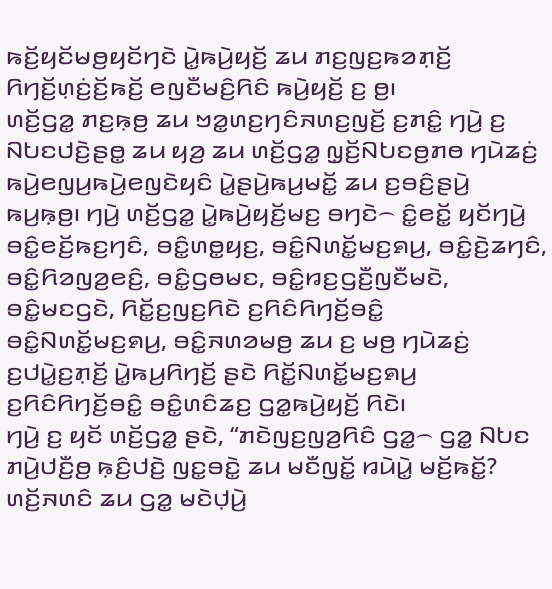ꤒꤢꤩ꤬ꤟꤢꤩꤗꤥ꤬ꤟꤢꤩꤚꤢꤧ ꤣꤧ꤭ꤒꤣꤧ꤬ꤟꤢꤩ꤬ ꤘꤣ ꤊꤢ꤬ꤜꤢ꤬ꤒꤤꤊ꤫ꤢꤩ꤬ ꤖꤚꤢꤩ꤬ꤛ꤫ꤢꤦ꤬ꤢꤩ꤬ꤒꤢꤩ꤬ ꤕꤜꤢꤪꤗꤢꤨ꤬ꤖꤢꤨ ꤒꤣꤧ꤬ꤟꤢꤩ꤬ ꤢ꤬ ꤥ꤬꤯
ꤛꤢꤩ꤬ꤞꤤ꤭ ꤊꤢ꤬ꤒ꤫ꤥ꤬ ꤘꤣ ꤠꤤ꤭ꤛꤢ꤬ꤚꤢꤨꤏꤛꤢ꤬ꤜꤢꤩ꤬ ꤢ꤬ꤊꤢꤨ꤭ ꤚꤣꤧ꤬ ꤢ꤬ ꤡꤝꤢꤓꤢꤧ꤬ꤔꤥ꤭ ꤘꤣ ꤟꤤ꤬ ꤘꤣ ꤛꤢꤩ꤬ꤞꤤ꤭ ꤜ꤫ꤢꤩ꤬ꤡꤝꤢꤥ꤬ꤊꤥ ꤚꤣꤧꤘꤢꤦ꤬ ꤒꤣꤧ꤬ꤕꤜꤣ꤬ꤒꤣꤧ꤬ꤕꤜꤢꤧꤟꤢꤨ ꤣꤧ꤭ꤔꤣꤧ꤬ꤒꤣ꤬ꤗꤢꤩ꤭ ꤘꤣ ꤢ꤬ꤋꤢꤨ꤬ꤔꤣꤧ꤬ ꤒꤣ꤬ꤒ꤫ꤥ꤬꤯ ꤚꤣꤧ꤬ ꤛꤢꤩ꤬ꤞꤤ꤭ ꤣꤧ꤭ꤒꤣꤧ꤬ꤟꤢꤩ꤬ꤗꤢ꤬ ꤋꤚꤢꤧ꤮ ꤢꤨ꤭ꤕꤢꤩ꤭ ꤟꤢꤩꤚꤣꤧ꤬ ꤋꤢꤨ꤭ꤕꤢꤩ꤬ꤒꤢ꤬ꤚꤢꤨ, ꤋꤢꤨ꤭ꤛꤥ꤭ꤟꤢ꤬, ꤋꤢꤨ꤭ꤡꤛꤢꤩ꤭ꤗꤢ꤬ꤎꤣ꤬, ꤋꤢꤨ꤭ꤢꤧ꤬ꤘꤚꤢꤨ, ꤋꤢꤨ꤭ꤖꤤꤜꤤ꤬ꤕꤢꤨ꤬, ꤋꤢꤨ꤭ꤞꤥꤗꤢ, ꤋꤢꤨ꤭ꤙꤢ꤬ꤞꤢꤪ꤬ꤜꤢꤪꤗꤢꤧ, ꤋꤢꤨ꤭ꤗꤢꤞꤢꤧ, ꤖꤢꤩ꤭ꤢ꤬ꤜꤢ꤬ꤖꤢꤧ ꤢ꤬ꤖꤢꤨꤖꤚꤢꤩ꤬ꤋꤢꤨ꤭ ꤋꤢꤨ꤭ꤡꤛꤢꤩ꤭ꤗꤢ꤬ꤎꤣ꤬, ꤋꤢꤨ꤭ꤏꤛꤤꤗꤥ꤬ ꤘꤣ ꤢ꤬ ꤗꤥ꤬ ꤚꤣꤧꤘꤢꤦ꤬ ꤢ꤬ꤓꤣꤧ꤭ꤢ꤬ꤊ꤫ꤢꤩ꤬ ꤣꤧ꤭ꤒꤣ꤬ꤖꤚꤢꤩ꤬ ꤔꤢꤧ ꤖꤢꤩ꤭ꤡꤛꤢꤩ꤭ꤗꤢ꤬ꤎꤣ꤬ ꤢ꤬ꤖꤢꤨꤖꤚꤢꤩ꤬ꤋꤢꤨ꤭ ꤋꤢꤨ꤭ꤛꤢꤨꤘꤢ꤬ ꤞꤤ꤭ꤒꤣꤧ꤬ꤟꤢꤩ꤬ ꤖꤢꤧ꤯
ꤚꤣꤧ꤬ ꤢ꤬ ꤟꤢꤩ ꤛꤢꤩ꤬ꤞꤤ꤭ ꤔꤢꤧ, “ꤊꤢꤧꤜꤢ꤬ꤜꤤ꤬ꤖꤢꤨ ꤞꤤ꤭꤮ ꤞꤤ꤭ ꤡꤝꤢ ꤊꤣꤧ꤬ꤓꤢꤪ꤬ꤥ꤬ ꤒ꤫ꤢꤨ꤬ꤓꤢꤧ꤬ ꤜꤢ꤭ꤋꤢꤧ꤭ ꤘꤣ ꤗꤢꤪꤜꤢꤩ꤭ ꤙꤣꤧꤣꤧ꤭ ꤗꤢꤩ꤬ꤒꤢꤩ꤭? ꤛꤢꤩ꤬ꤏꤛꤢꤨ ꤘꤣ ꤞꤤ꤭ ꤗꤢꤧꤓ꤫ꤣꤧ꤬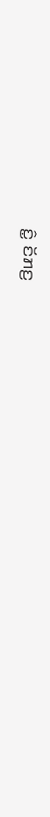ꤢꤨ꤭ ꤢꤩꤊꤢ꤬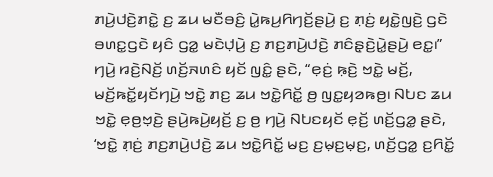ꤊꤣꤧ꤬ꤓꤢꤧ꤬ꤊꤢꤧ꤭ ꤢ꤬ ꤘꤣ ꤗꤢꤪꤋꤢꤨ꤬ ꤣꤧ꤭ꤒꤣ꤬ꤖꤚꤢꤩ꤬ꤔꤣꤧ꤬ ꤢ꤬ ꤊ꤫ꤢꤦ꤬ ꤟꤢꤧ꤭ꤜꤢꤧ꤬ ꤞꤢꤧ ꤋꤛꤢ꤭ꤞꤢꤧ ꤟꤢꤨ ꤞꤤ꤭ ꤗꤢꤧꤓ꤫ꤣꤧ꤬ ꤢ꤬ ꤊꤢ꤬ꤊꤣꤧ꤬ꤓꤢꤧ꤬ ꤊꤢꤨꤔ꤫ꤢꤧ꤬ꤣꤧ꤭ꤔꤣꤧ꤬ ꤕꤢ꤭꤯”
ꤚꤣꤧ꤬ ꤙꤢꤧ꤬ꤡꤢꤩ꤬ ꤛꤢꤩ꤬ꤏꤛꤢꤨ ꤟꤢꤩ ꤜꤢꤨ꤭ ꤔꤢꤧ, “ꤕ꤫ꤢꤦ꤬ ꤒ꤫ꤢꤧ꤬ ꤠꤢꤧ꤭ ꤗꤢꤩ꤬, ꤗꤢꤩ꤬ꤒꤢꤩ꤭ꤟꤢꤩꤚꤣꤧ꤬ ꤠꤢꤧ꤭ ꤊꤢ꤬ ꤘꤣ ꤠꤢꤧ꤭ꤖꤢꤩ꤭ ꤥ꤬ ꤜꤢ꤭ꤟꤤꤒꤥ꤬꤯ ꤡꤝꤢ ꤘꤣ ꤠꤢꤧ꤭ ꤕ꤫ꤥ꤬ꤠ꤫ꤢꤧ꤬ ꤔꤣꤧ꤬ꤒꤣꤧ꤬ꤟꤢꤩ꤬ ꤢ꤬ ꤥ꤬ ꤚꤣꤧ꤬ ꤡꤝꤢꤟꤢꤩ ꤕ꤫ꤢꤩ꤬ ꤛꤢꤩ꤬ꤞꤤ꤭ ꤔꤢꤧ, ‘ꤠꤢꤧ꤭ ꤊ꤫ꤢꤦ꤬ ꤊꤢ꤬ꤊꤣꤧ꤬ꤓꤢꤧ꤬ ꤘꤣ ꤠꤢꤧ꤭ꤖꤢꤩ꤭ ꤗꤢ꤬ ꤢ꤬ꤗ꤫ꤢ꤬ꤗ꤫ꤢ꤬, ꤛꤢꤩ꤬ꤞꤤ꤭ ꤢ꤬ꤖꤢꤩ꤭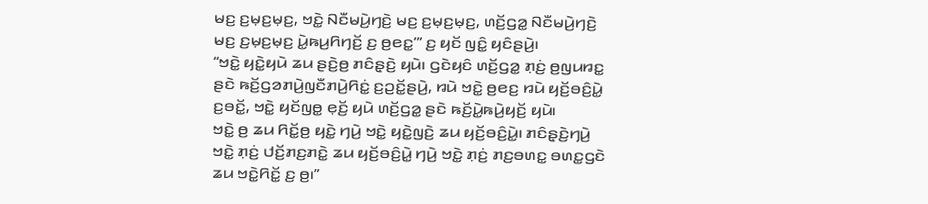ꤗꤢ꤬ ꤢ꤬ꤗ꤫ꤢ꤬ꤗ꤫ꤢ꤬, ꤠꤢꤧ꤭ ꤡꤢꤪꤗꤣꤧ꤬ꤚꤢꤧ꤬ ꤗꤢ꤬ ꤢ꤬ꤗ꤫ꤢ꤬ꤗ꤫ꤢ꤬, ꤛꤢꤩ꤬ꤞꤤ꤭ ꤡꤢꤪꤗꤣꤧ꤬ꤚꤢꤧ꤬ ꤗꤢ꤬ ꤢ꤬ꤗ꤫ꤢ꤬ꤗ꤫ꤢ꤬ ꤣꤧ꤭ꤒꤣ꤬ꤖꤚꤢꤩ꤬ ꤢ꤬ ꤥ꤬ꤕꤢ꤭’” ꤢ꤬ ꤟꤢꤩ ꤜꤢꤨ꤭ ꤟꤢꤨꤔꤣꤧ꤬꤯
“ꤠꤢꤧ꤭ ꤟꤢꤧ꤭ꤟꤣꤧ ꤘꤣ ꤔꤢꤧ꤬ꤥ꤬ ꤊꤢꤨꤔ꤫ꤢꤧ꤬ ꤟꤣꤧ꤯ ꤞꤢꤧꤟꤢꤨ ꤛꤢꤩ꤬ꤞꤤ꤭ ꤊ꤫ꤢꤦ꤬ ꤥ꤬ꤜꤣꤙꤢ꤭ ꤔꤢꤧ ꤒꤢꤩ꤬ꤞꤤꤊꤣꤧ꤬ꤜꤢꤪꤊꤣꤧ꤬ꤖꤢꤦ꤭ ꤢ꤬ꤑꤢꤩ꤭ꤔꤣꤧ꤬, ꤙꤣꤧ ꤠꤢꤧ꤭ ꤥ꤬ꤕꤢ꤬ ꤙꤣꤧ ꤟꤢꤩ꤬ꤋꤢꤨ꤬ꤣꤧ꤭ ꤢ꤬ꤋꤢꤩ꤭, ꤠꤢꤧ꤭ ꤟꤢꤩꤜꤥ꤭ ꤕ꤫ꤢꤩ꤬ ꤟꤣꤧ ꤛꤢꤩ꤬ꤞꤤ꤭ ꤔꤢꤧ ꤒꤢꤩ꤬ꤣꤧ꤭ꤒꤣꤧ꤬ꤟꤢꤩ꤬ ꤟꤣꤧ꤯
ꤠꤢꤧ꤭ ꤥ꤬ ꤘꤣ ꤖꤢꤩ꤭ꤥ꤬ ꤟꤢꤧ꤭ ꤚꤣꤧ꤬ ꤠꤢꤧ꤭ ꤟꤢꤧ꤭ꤜꤢꤧ꤬ ꤘꤣ ꤟꤢꤩ꤬ꤋꤢꤨ꤬ꤣꤧ꤭꤯ ꤊꤢꤨꤔ꤫ꤢꤧ꤬ꤚꤣꤧ꤬ ꤠꤢꤧ꤭ ꤊ꤫ꤢꤦ꤬ ꤓꤢꤩ꤬ꤊꤢ꤬ꤊꤢꤧ꤭ ꤘꤣ ꤟꤢꤩ꤬ꤋꤢꤨ꤬ꤣꤧ꤭ ꤚꤣꤧ꤬ ꤠꤢꤧ꤭ ꤊ꤫ꤢꤦ꤬ ꤊꤢ꤬ꤋꤛꤢ꤭ ꤋꤛꤢ꤭ꤞꤢꤧ ꤘꤣ ꤠꤢꤧ꤭ꤖꤢꤩ꤭ ꤢ꤬ ꤥ꤬꤯”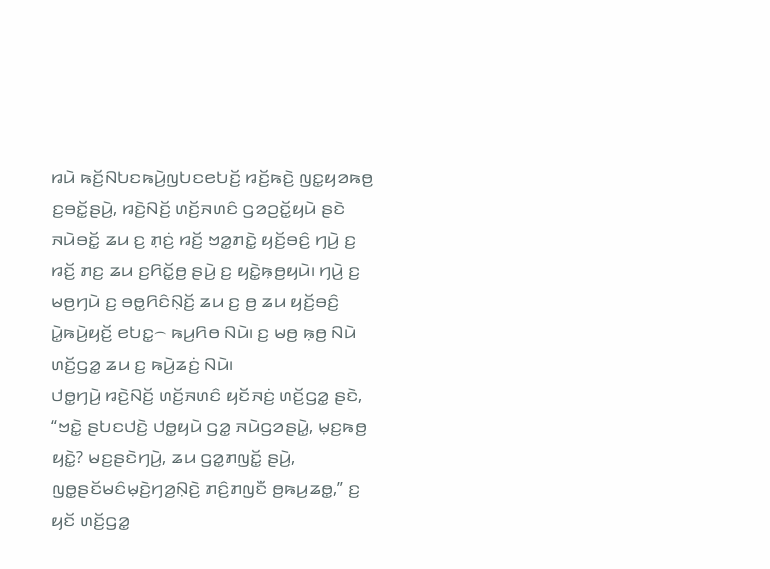ꤙꤣꤧ ꤒꤢꤩ꤬ꤡꤝꤢꤒꤣꤧ꤬ꤜꤝꤢꤕꤝꤢꤩ꤬ ꤙꤢꤩ꤬ꤒꤢꤧ꤬ ꤜꤢ꤭ꤟꤤꤒꤥ꤬ ꤢ꤬ꤋꤢꤩ꤭ꤔꤣꤧ꤬, ꤙꤢꤧ꤬ꤡꤢꤩ꤬ ꤛꤢꤩ꤬ꤏꤛꤢꤨ ꤞꤤꤑꤢꤩ꤭ꤟꤣꤧ ꤔꤢꤧ ꤏꤣꤧꤋꤢꤩ꤭ ꤘꤣ ꤢ꤬ ꤊ꤫ꤢꤦ꤬ ꤙꤢꤩ꤬ ꤠꤤ꤭ꤊꤢꤧ꤭ ꤟꤢꤩ꤬ꤋꤢꤨ꤬ ꤚꤣꤧ꤬ ꤢ꤬ ꤙꤢꤩ꤬ ꤊꤢ꤬ ꤘꤣ ꤢ꤬ꤖꤢꤩ꤭ꤥ꤬ ꤔꤣꤧ꤬ ꤢ꤬ ꤟꤢꤧ꤭ꤒ꤫ꤥ꤬ꤟꤣꤧ꤯ ꤚꤣꤧ꤬ ꤢ꤬ ꤗꤥ꤬ꤚꤣꤧ ꤢ꤬ ꤋꤥ꤭ꤖꤢꤨꤡ꤫ꤢꤩ꤬ ꤘꤣ ꤢ꤬ ꤥ꤬ ꤘꤣ ꤟꤢꤩ꤬ꤋꤢꤨ꤬ ꤣꤧ꤭ꤒꤣꤧ꤬ꤟꤢꤩ꤬ ꤕꤝꤢ꤭꤮ ꤒꤣ꤬ꤖꤥ ꤡꤣꤧ꤯ ꤢ꤬ ꤗꤥ꤬ ꤒ꤫ꤥ꤬ ꤡꤣꤧ ꤛꤢꤩ꤬ꤞꤤ꤭ ꤘꤣ ꤢ꤬ ꤒꤣꤧ꤬ꤘꤢꤦ꤬ ꤡꤣꤧ꤯
ꤓꤥ꤭ꤚꤣꤧ꤬ ꤙꤢꤧ꤬ꤡꤢꤩ꤬ ꤛꤢꤩ꤬ꤏꤛꤢꤨ ꤟꤢꤩꤏꤢꤦ꤬ ꤛꤢꤩ꤬ꤞꤤ꤭ ꤔꤢꤧ, “ꤠꤢꤧ꤭ ꤔꤝꤢꤓꤢꤧ꤬ ꤓꤥ꤭ꤟꤣꤧ ꤞꤤ꤭ ꤏꤣꤧꤞꤤꤔꤣꤧ꤭, ꤗ꤫ꤢ꤬ꤒꤥ꤬ ꤟꤢꤧ꤭? ꤗꤢ꤬ꤔꤢꤧꤚꤣꤧ꤬, ꤘꤣ ꤞꤤ꤭ꤊꤜꤢꤩ꤭ ꤔꤣꤧ꤬, ꤜꤥ꤭ꤔꤢꤩꤗꤢꤨꤗ꤫ꤢꤧ꤬ꤚꤤ꤬ꤡ꤫ꤢꤧ꤬ ꤊꤢꤨ꤬ꤊꤜꤢꤪ ꤥ꤬ꤒꤣ꤬ꤘꤥ꤭,” ꤢ꤬ ꤟꤢꤩ ꤛꤢꤩ꤬ꤞꤤ꤭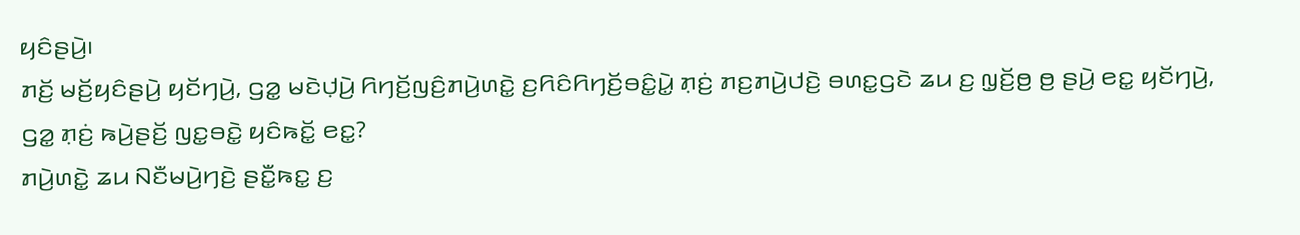ꤟꤢꤨꤔꤣꤧ꤬꤯
ꤊꤢꤩ꤬ ꤗꤢꤩ꤬ꤟꤢꤨꤔꤣꤧ꤬ ꤟꤢꤩꤚꤣꤧ꤬, ꤞꤤ꤭ ꤗꤢꤧꤓ꤫ꤣꤧ꤬ ꤖꤚꤢꤩ꤬ꤜꤢꤨ꤬ꤊꤣꤧ꤬ꤛꤢꤧ꤭ ꤢ꤬ꤖꤢꤨꤖꤚꤢꤩ꤬ꤋꤢꤨ꤭ꤣꤧ꤭ ꤊ꤫ꤢꤦ꤬ ꤊꤢ꤬ꤊꤣꤧ꤬ꤓꤢꤧ꤬ ꤋꤛꤢ꤭ꤞꤢꤧ ꤘꤣ ꤢ꤬ ꤜ꤫ꤢꤩ꤬ꤥ꤬ ꤥ꤬ ꤔꤣꤧ꤬ ꤕꤢ꤭ ꤟꤢꤩꤚꤣꤧ꤬, ꤞꤤ꤭ ꤊ꤫ꤢꤦ꤬ ꤒꤣꤧ꤬ꤔꤢꤩ꤬ ꤜꤢ꤭ꤋꤢꤧ꤭ ꤟꤢꤨꤒꤢꤩ꤭ ꤕꤢ꤭?
ꤊꤣꤧ꤬ꤛꤢꤧ꤭ ꤘꤣ ꤡꤢꤪꤗꤣꤧ꤬ꤚꤢꤧ꤬ ꤔꤢꤪ꤭ꤒꤢ꤭ ꤢ꤬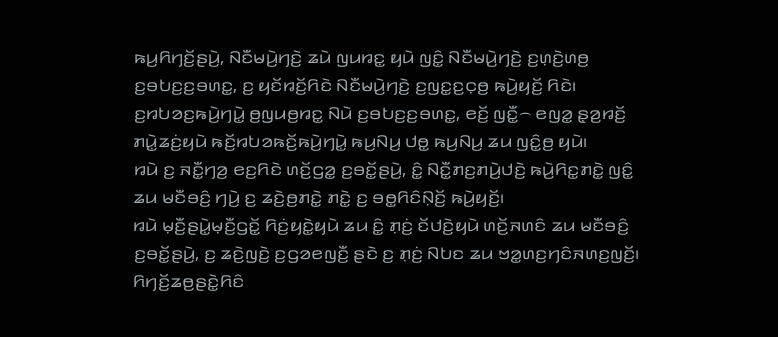ꤒꤣ꤬ꤖꤚꤢꤩ꤬ꤔꤣꤧ꤬, ꤡꤢꤪꤗꤣꤧ꤬ꤚꤢꤧ꤬ ꤘꤣꤧ ꤜꤣꤙꤢ꤭ ꤟꤣꤧ ꤜꤢꤨ꤭ ꤡꤢꤪꤗꤣꤧ꤬ꤚꤢꤧ꤬ ꤢ꤬ꤛ꤫ꤢꤧ꤬ꤛꤥ꤬ ꤢ꤬ꤋꤝꤢ꤬ꤢ꤬ꤋꤛꤢ꤭, ꤢ꤬ ꤟꤢꤩꤙꤢꤩ꤬ꤖꤢꤧ ꤡꤢꤪꤗꤣꤧ꤬ꤚꤢꤧ꤬ ꤢ꤬ꤜꤢ꤭ꤢ꤬ꤍ꤫ꤥ꤬ ꤒꤣꤧ꤬ꤟꤢꤩ꤬ ꤖꤢꤧ꤯
ꤢ꤬ꤙꤝꤤꤢ꤬ꤒꤣꤧ꤬ꤚꤣꤧ꤭ ꤥ꤬ꤜꤣꤥ꤬ꤙꤢ꤭ ꤡꤣꤧ ꤢ꤬ꤋꤝꤢ꤬ꤢ꤬ꤋꤛꤢ꤭, ꤕꤢꤩ꤬ ꤜꤢꤪ꤭꤮ ꤕꤜꤤ꤭ ꤔ꤫ꤤ꤬ꤙꤢꤩ꤬ ꤊꤣꤧ꤭ꤘꤢꤦ꤬ꤟꤣꤧ ꤒꤢꤩ꤬ꤙꤝꤤꤒꤢꤩ꤬ꤒꤣꤧ꤬ꤚꤣꤧ꤭ ꤒꤣ꤬ꤡꤣ꤬ ꤓꤥ꤭ ꤒꤣ꤬ꤡꤣ꤬ ꤘꤣ ꤜꤢꤨ꤭ꤥ꤬ ꤟꤣꤧ꤯
ꤙꤣꤧ ꤢ꤬ ꤏꤢꤪ꤭ꤚꤤ꤬ ꤕꤢ꤬ꤖꤢꤧ ꤛꤢꤩ꤬ꤞꤤ꤭ ꤢ꤬ꤋꤢꤩ꤭ꤔꤣꤧ꤬, ꤢꤨ꤭ ꤡꤢꤪ꤭ꤊꤢ꤬ꤊꤣꤧ꤬ꤓꤢꤧ꤬ ꤒꤣꤧ꤬ꤖꤢ꤭ꤊꤢꤧ꤭ ꤜꤢꤨ꤭ ꤘꤣ ꤗꤢꤪꤋꤢꤨ꤬ ꤚꤣꤧ꤬ ꤢ꤬ ꤘꤢꤧ꤬ꤥ꤬ꤊꤢꤧ꤭ ꤊꤢꤧ꤭ ꤢ꤬ ꤋꤥ꤭ꤖꤢꤨꤡ꤫ꤢꤩ꤬ ꤒꤣꤧ꤬ꤟꤢꤩ꤬꤯
ꤙꤣꤧ ꤗ꤫ꤢꤪ꤬ꤔꤣꤧ꤭ꤗ꤫ꤢꤪ꤬ꤞꤢꤩ꤭ ꤖꤢꤦ꤬ꤟꤢꤧ꤭ꤟꤣꤧ ꤘꤣ ꤢꤨ꤭ ꤊ꤫ꤢꤦ꤬ ꤢꤩꤓꤢꤧ꤬ꤟꤣꤧ ꤛꤢꤩ꤬ꤏꤛꤢꤨ ꤘꤣ ꤗꤢꤪꤋꤢꤨ꤬ ꤢ꤬ꤋꤢꤩ꤭ꤔꤣꤧ꤬, ꤢ꤬ ꤘꤢꤧ꤬ꤜꤢꤧ꤬ ꤢ꤬ꤞꤤꤕꤜꤢꤪ꤬ ꤔꤢꤧ ꤢ꤬ ꤊ꤫ꤢꤦ꤬ ꤡꤝꤢ ꤘꤣ ꤠꤤ꤭ꤛꤢ꤬ꤚꤢꤨꤏꤛꤢ꤬ꤜꤢꤩ꤬꤯
ꤖꤚꤢꤩ꤬ꤘꤥ꤬ꤔꤢꤧ꤭ꤖꤢꤨ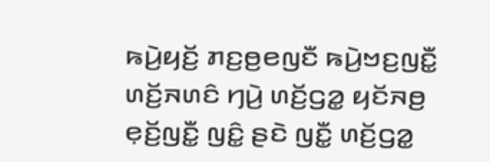ꤒꤣꤧ꤬ꤟꤢꤩ꤬ ꤊꤢ꤬ꤥ꤬ꤕꤜꤢꤪ ꤒꤣꤧ꤬ꤠꤢ꤬ꤜꤢꤪ꤭ ꤛꤢꤩ꤬ꤏꤛꤢꤨ ꤚꤣꤧ꤬ ꤛꤢꤩ꤬ꤞꤤ꤭ ꤟꤢꤩꤏꤥ꤬ ꤕ꤫ꤢꤩ꤬ꤜꤢꤪ꤭ ꤜꤢꤨ꤭ ꤔꤢꤧ ꤜꤢꤪ꤭ ꤛꤢꤩ꤬ꤞꤤ꤭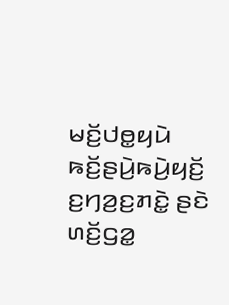ꤗꤢꤩ꤬ꤓꤥ꤭ꤟꤣꤧ ꤒꤢꤩ꤬ꤔꤣꤧ꤬ꤒꤣꤧ꤬ꤟꤢꤩ꤬ ꤢ꤬ꤚꤤ꤬ꤢ꤬ꤊꤢꤧ꤭ ꤔꤢꤧ ꤛꤢꤩ꤬ꤞꤤ꤭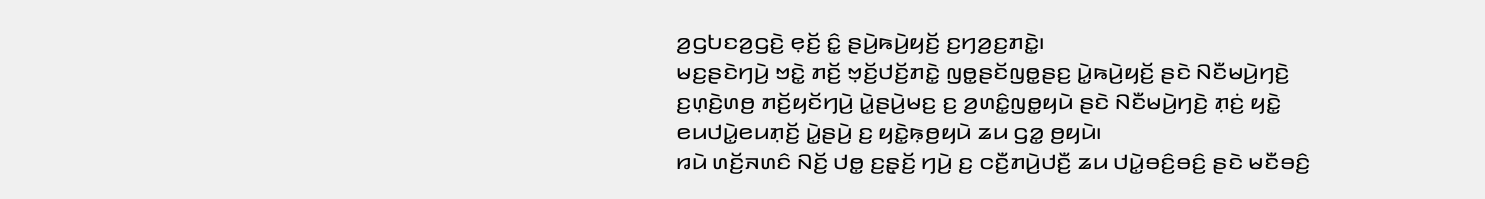ꤤ꤬ꤞꤝꤢꤤ꤬ꤞꤢꤧ꤬ ꤕ꤫ꤢꤩ꤬ ꤢꤨ꤭ ꤔꤣꤧ꤬ꤒꤣꤧ꤬ꤟꤢꤩ꤬ ꤢ꤬ꤚꤤ꤬ꤢ꤬ꤊꤢꤧ꤭꤯
ꤗꤢ꤬ꤔꤢꤧꤚꤣꤧ꤬ ꤠꤢꤧ꤭ ꤊꤢꤩ꤬ ꤠ꤫ꤢꤩ꤬ꤓꤢꤩ꤬ꤊꤢꤧ꤭ ꤜꤥ꤭ꤔꤢꤩꤜꤥ꤭ꤔꤢ꤬ ꤣꤧ꤭ꤒꤣꤧ꤬ꤟꤢꤩ꤬ ꤔꤢꤧ ꤡꤢꤪꤗꤣꤧ꤬ꤚꤢꤧ꤬ ꤢ꤬ꤛ꤫ꤢꤧ꤬ꤛꤥ꤬ ꤊꤢꤩ꤬ꤟꤢꤩꤚꤣꤧ꤬ ꤣꤧ꤭ꤔꤣꤧ꤬ꤗꤢ꤬ ꤢ꤬ ꤤ꤬ꤛꤢꤨ꤭ꤜꤥ꤭ꤟꤣꤧ ꤔꤢꤧ ꤡꤢꤪꤗꤣꤧ꤬ꤚꤢꤧ꤬ ꤊ꤫ꤢꤦ꤬ ꤟꤢꤧ꤭ ꤕꤣꤓꤣꤧ꤭ꤕꤣꤊ꤫ꤢꤩ꤬ ꤣꤧ꤭ꤔꤣꤧ꤬ ꤢ꤬ ꤟꤢꤧ꤭ꤒ꤫ꤥ꤬ꤟꤣꤧ ꤘꤣ ꤞꤤ꤭ ꤥ꤬ꤟꤣꤧ꤯
ꤙꤣꤧ ꤛꤢꤩ꤬ꤏꤛꤢꤨ ꤡꤢꤩ꤬ ꤓꤥ꤭ ꤢ꤬ꤔ꤫ꤢꤩ꤬ ꤚꤣꤧ꤬ ꤢ꤬ ꤍꤢꤪ꤬ꤊꤣꤧ꤬ꤓꤢꤪ꤬ ꤘꤣ ꤓꤣꤧ꤭ꤋꤢꤨ꤬ꤋꤢꤨ꤬ ꤔꤢꤧ ꤗꤢꤪꤋꤢꤨ꤬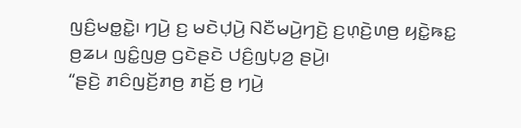ꤜꤢꤨ꤬ꤗꤥ꤭ꤢꤧ꤭꤯ ꤚꤣꤧ꤬ ꤢ꤬ ꤗꤢꤧꤓ꤫ꤣꤧ꤬ ꤡꤢꤪꤗꤣꤧ꤬ꤚꤢꤧ꤬ ꤢ꤬ꤛ꤫ꤢꤧ꤬ꤛꤥ꤬ ꤟꤢꤧ꤭ꤒꤢ꤭ ꤥ꤬ꤘꤣ ꤜꤢꤨ꤭ꤜꤥ꤬ ꤞꤢꤧꤔꤢꤧ ꤓꤢꤨ꤬ꤜꤝ꤫ꤤ꤬ ꤔꤣꤧ꤬꤯
“ꤔꤢꤧ꤬ ꤊꤢꤨꤜꤢꤩ꤬ꤊꤥ꤬ ꤊꤢꤩ꤬ ꤥ꤬ ꤚꤣꤧ꤬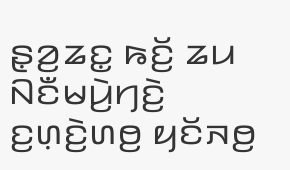ꤔ꤫ꤤ꤬ꤘꤢ꤭ ꤒꤢꤩ꤬ ꤘꤣ ꤡꤢꤪꤗꤣꤧ꤬ꤚꤢꤧ꤬ ꤢ꤬ꤛ꤫ꤢꤧ꤬ꤛꤥ꤬ ꤟꤢꤩꤏꤥ꤬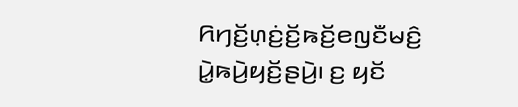ꤖꤚꤢꤩ꤬ꤛ꤫ꤢꤦ꤬ꤢꤩ꤬ꤒꤢꤩ꤬ꤕꤜꤢꤪꤗꤢꤨ꤬ ꤣꤧ꤭ꤒꤣꤧ꤬ꤟꤢꤩ꤬ꤔꤣꤧ꤬꤯ ꤢ꤬ ꤟꤢꤩ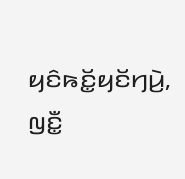ꤟꤢꤨꤒꤢꤩ꤭ꤟꤢꤩꤚꤣꤧ꤬, ꤜꤢꤪ꤭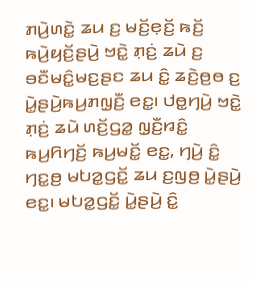ꤊꤣꤧ꤬ꤛꤢꤧ꤭ ꤘꤣ ꤢ꤬ ꤗꤢꤩ꤬ꤕ꤫ꤢꤩ꤬ ꤒꤢꤩ꤬ ꤒꤣꤧ꤬ꤟꤢꤩ꤬ꤔꤣꤧ꤬ ꤠꤢꤧ꤭ ꤊ꤫ꤢꤦ꤬ ꤘꤣꤧ ꤢ꤬ ꤋꤢꤪꤗꤢꤨ꤭ꤗꤢ꤬ꤔꤢ ꤘꤣ ꤢꤨ꤭ ꤘꤢꤧ꤬ꤥ꤬ꤥ ꤢ꤬ ꤣꤧ꤭ꤔꤣꤧ꤬ꤒꤣ꤬ꤊꤜ꤫ꤢꤪ꤬ ꤕꤢ꤭꤯ ꤓꤥ꤭ꤚꤣꤧ꤬ ꤠꤢꤧ꤭ ꤊ꤫ꤢꤦ꤬ ꤘꤣꤧ ꤛꤢꤩ꤬ꤞꤤ꤭ ꤜ꤫ꤢꤪ꤬ꤙꤢꤨ꤭ ꤒꤣ꤬ꤖꤚꤢꤩ꤬ ꤒꤣ꤬ꤗꤢꤩ꤭ ꤕꤢ꤭, ꤚꤣꤧ꤬ ꤢꤨ꤭ ꤚꤢ꤭ꤥ꤬ ꤗꤝꤤ꤭ꤞꤢꤩ꤭ ꤘꤣ ꤢ꤬ꤜꤥ꤬ ꤣꤧ꤭ꤔꤣꤧ꤬ ꤕꤢ꤭꤯ ꤗꤝꤤ꤭ꤞꤢꤩ꤭ ꤣꤧ꤭ꤔꤣꤧ꤬ ꤢꤨ꤭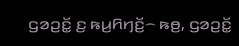ꤞꤤꤑꤢꤩ꤭ ꤢ꤬ ꤒꤣ꤬ꤖꤚꤢꤩ꤬꤮ ꤒꤥ꤬, ꤞꤤꤑꤢꤩ꤭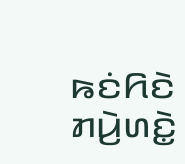ꤒꤢꤦꤖꤢꤧ ꤊꤣꤧ꤬ꤛꤢꤧ꤭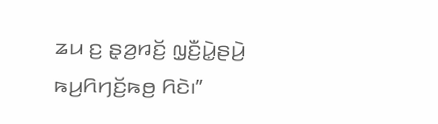ꤘꤣ ꤢ꤬ ꤔ꤫ꤤ꤬ꤙꤢꤩ꤬ ꤜ꤫ꤢꤪ꤬ꤣꤧ꤭ꤔꤣꤧ꤬ ꤒꤣ꤬ꤖꤚꤢꤩ꤬ꤒꤥ꤬ ꤖꤢꤧ꤯”